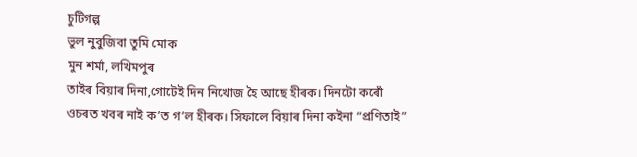চুটিগল্প
ভুল নুবুজিবা তুমি মোক
মুন শৰ্মা, লখিমপুৰ
তাইৰ বিয়াৰ দিনা,গোটেই দিন নিখোজ হৈ আছে হীৰক। দিনটো কৰোঁ ওচৰত খবৰ নাই ক’ত গ’ল হীৰক। সিফালে বিয়াৰ দিনা কইনা “প্ৰণিতাই”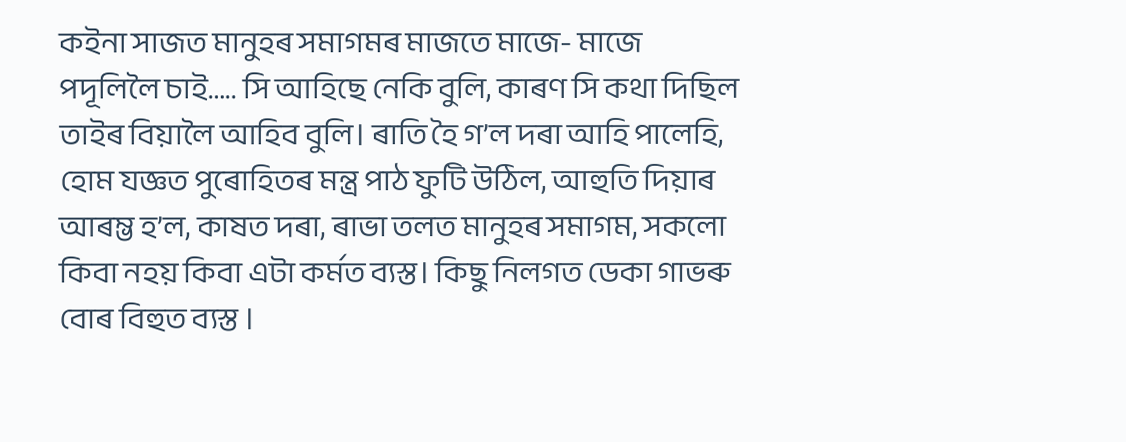কইনা সাজত মানুহৰ সমাগমৰ মাজতে মাজে- মাজে পদূলিলৈ চাই….. সি আহিছে নেকি বুলি, কাৰণ সি কথা দিছিল তাইৰ বিয়ালৈ আহিব বুলি। ৰাতি হৈ গ’ল দৰা আহি পালেহি, হোম যজ্ঞত পুৰোহিতৰ মন্ত্ৰ পাঠ ফুটি উঠিল, আহুতি দিয়াৰ আৰম্ভ হ’ল, কাষত দৰা, ৰাভা তলত মানুহৰ সমাগম, সকলো কিবা নহয় কিবা এটা কৰ্মত ব্যস্ত। কিছু নিলগত ডেকা গাভৰু বোৰ বিহুত ব্যস্ত ।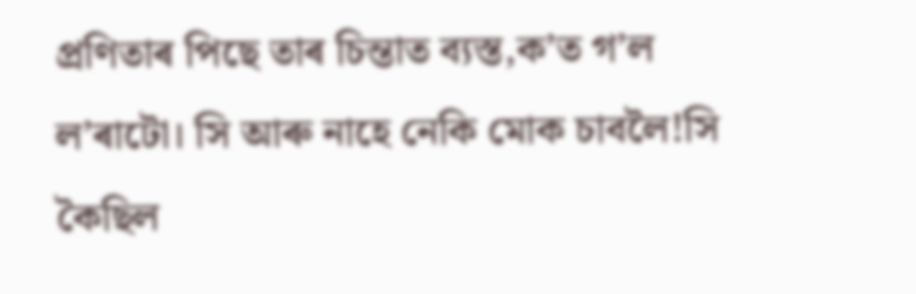প্ৰণিতাৰ পিছে তাৰ চিন্তাত ব্যস্ত,ক’ত গ’ল ল’ৰাটো। সি আৰু নাহে নেকি মোক চাবলৈ!সি কৈছিল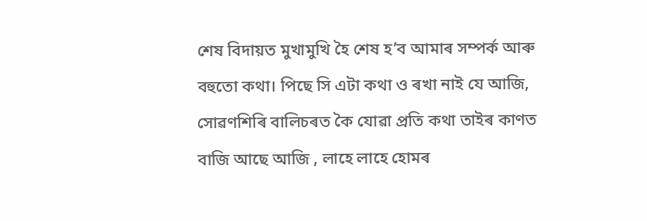শেষ বিদায়ত মুখামুখি হৈ শেষ হ’ব আমাৰ সম্পৰ্ক আৰু বহুতো কথা। পিছে সি এটা কথা ও ৰখা নাই যে আজি, সোৱণশিৰি বালিচৰত কৈ যোৱা প্ৰতি কথা তাইৰ কাণত বাজি আছে আজি , লাহে লাহে হোমৰ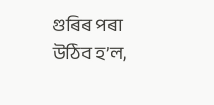গুৰিৰ পৰা উঠিব হ’ল,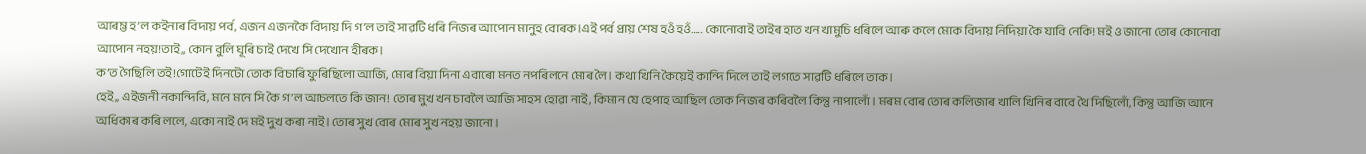আৰম্ভ হ’ল কইনাৰ বিদায় পৰ্ব, এজন এজনকৈ বিদায় দি গ’ল তাই সাৱটি ধৰি নিজৰ আপোন মানুহ বোৰক।এই পৰ্ব প্ৰায় শেষ হওঁ হওঁ….. কোনোবাই তাইৰ হাত খন খামুচি ধৰিলে আৰু কলে মোক বিদায় নিদিয়া কৈ যাবি নেকি! মই ও জানো তোৰ কোনোবা আপোন নহয়!তাই,, কোন বুলি ঘূৰি চাই দেখে সি দেখোন হীৰক।
ক’ত গৈছিলি তই!গোটেই দিনটো তোক বিচাৰি ফুৰিছিলো আজি, মোৰ বিয়া দিনা এবাৰো মনত নপৰিলনে মোৰ লৈ। কথা খিনি কৈয়েই কান্দি দিলে তাই লগতে সাৱটি ধৰিলে তাক।
হেই,, এইজনী নকান্দিবি, মনে মনে সি কৈ গ’ল আচলতে কি জান! তোৰ মুখ খন চাবলৈ আজি সাহস হোৱা নাই, কিমান যে হেপাহ আছিল তোক নিজৰ কৰিবলৈ কিন্তু নাপালোঁ। মৰম বোৰ তোৰ কলিজাৰ খালি খিনিৰ বাবে থৈ দিছিলোঁ, কিন্তু আজি আনে অধিকাৰ কৰি ললে, একো নাই দে মই দুখ কৰা নাই। তোৰ সুখ বোৰ মোৰ সুখ নহয় জানো ।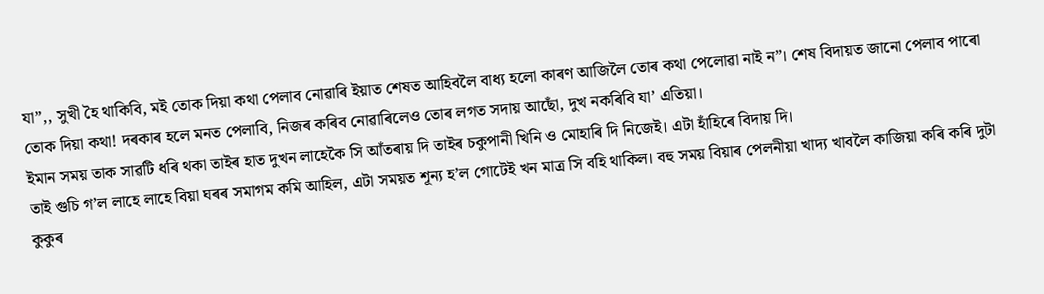যা”,, সুখী হৈ থাকিবি, মই তোক দিয়া কথা পেলাব নোৱাৰি ইয়াত শেষত আহিবলৈ বাধ্য হলো কাৰণ আজিলৈ তোৰ কথা পেলোৱা নাই ন”। শেষ বিদায়ত জানো পেলাব পাৰো তোক দিয়া কথা! দৰকাৰ হলে মনত পেলাবি, নিজৰ কৰিব নোৱাৰিলেও তোৰ লগত সদায় আছোঁ, দুখ নকৰিবি যা’ এতিয়া।
ইমান সময় তাক সাৱটি ধৰি থকা তাইৰ হাত দুখন লাহেকৈ সি আঁতৰায় দি তাইৰ চকুপানী খিনি ও মোহাৰি দি নিজেই। এটা হাঁহিৰে বিদায় দি।
তাই গুচি গ’ল লাহে লাহে বিয়া ঘৰৰ সমাগম কমি আহিল, এটা সময়ত শূন্য হ’ল গোটেই খন মাত্ৰ সি বহি থাকিল। বহু সময় বিয়াৰ পেলনীয়া খাদ্য খাবলৈ কাজিয়া কৰি কৰি দুটা কুকুৰ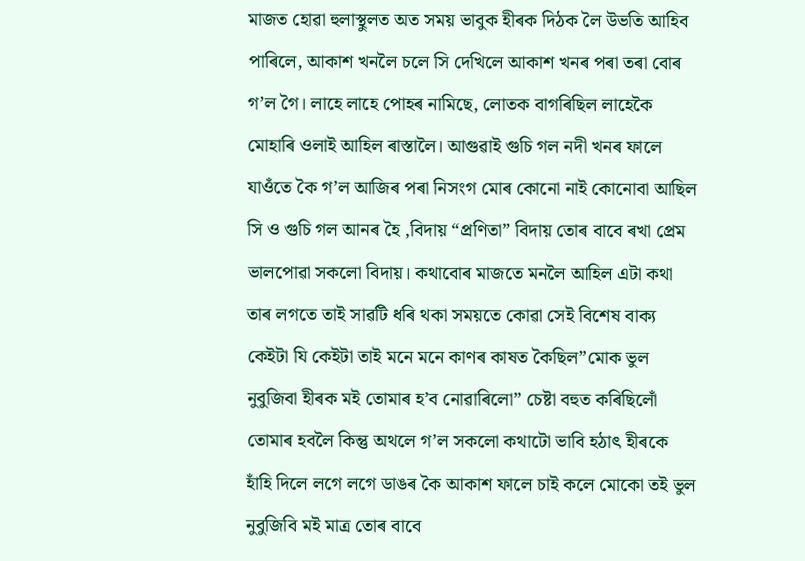মাজত হোৱা হুলাস্থুলত অত সময় ভাবুক হীৰক দিঠক লৈ উভতি আহিব পাৰিলে, আকাশ খনলৈ চলে সি দেখিলে আকাশ খনৰ পৰা তৰা বোৰ গ’ল গৈ। লাহে লাহে পোহৰ নামিছে, লোতক বাগৰিছিল লাহেকৈ মোহাৰি ওলাই আহিল ৰাস্তালৈ। আগুৱাই গুচি গল নদী খনৰ ফালে যাওঁতে কৈ গ’ল আজিৰ পৰা নিসংগ মোৰ কোনো নাই কোনোবা আছিল সি ও গুচি গল আনৰ হৈ ,বিদায় “প্ৰণিতা” বিদায় তোৰ বাবে ৰখা প্ৰেম ভালপোৱা সকলো বিদায়। কথাবোৰ মাজতে মনলৈ আহিল এটা কথা তাৰ লগতে তাই সাৱটি ধৰি থকা সময়তে কোৱা সেই বিশেষ বাক্য কেইটা যি কেইটা তাই মনে মনে কাণৰ কাষত কৈছিল”মোক ভুল নুবুজিবা হীৰক মই তোমাৰ হ’ব নোৱাৰিলো” চেষ্টা বহুত কৰিছিলোঁ তোমাৰ হবলৈ কিন্তু অথলে গ’ল সকলো কথাটো ভাবি হঠাৎ হীৰকে হাঁহি দিলে লগে লগে ডাঙৰ কৈ আকাশ ফালে চাই কলে মোকো তই ভুল নুবুজিবি মই মাত্ৰ তোৰ বাবে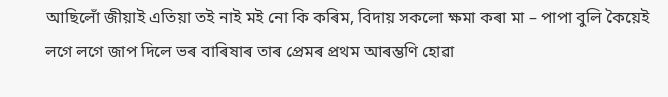আছিলোঁ জীয়াই এতিয়া তই নাই মই নো কি কৰিম, বিদায় সকলো ক্ষমা কৰা মা – পাপা বুলি কৈয়েই লগে লগে জাপ দিলে ভৰ বাৰিষাৰ তাৰ প্ৰেমৰ প্ৰথম আৰম্ভণি হোৱা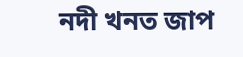নদী খনত জাপ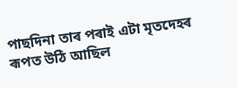পাছদিনা তাৰ পৰাই এটা মৃতদেহৰ ৰূপত উঠি আছিল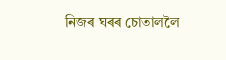নিজৰ ঘৰৰ চোতাললৈ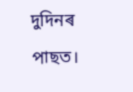দুদিনৰ পাছত।